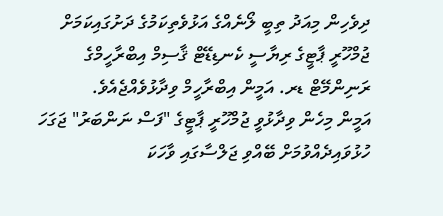ދިވެހިން މިއަދު ތިބީ ލޯނެއްގެ އަޅުވެތިކަމުގެ ދަށުގައިކަމަށް ޖުމްހޫރީ ޕާޓީގެ ރިޔާސީ ކެނޑިޑޭޓް ޤާސިމް އިބްރާހީމްގެ ރަނިންމޭޓް ޑރ. އަމީން އިބްރާހީމް ވިދާޅުވެއްޖެއެވެ.
އަމީން މިހެން ވިދާޅުވީ ޖުމްހޫރީ ޕާޓީގެ "ފަސް ނަންބަރު" ޖަގަހަ ހުޅުވައިދެއްވުމަށް ބޭއްވި ޖަލްސާގައި ވާހަކަ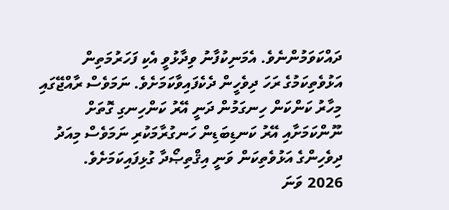ދައްކަވަމުންނެވެ. އެމަނިކުފާނު ވިދާޅުވީ އެކި ފަހަރުމަތިން އަޅުވެތިކަމުގެ ރަހަ ދިވެހީން ދެކެފައިވާކަމަށެވެ. ނަމަވެސް ރާއްޖޭގައި މިހާރު ކަންކަން ހިނގަމުން ދަނީ އޭރު ކަންހިނގި ގޮތަށް ނޫންކަމަށާއި އޭރު ކަނޑިބަޑިން ހަނގުރާމަކުރި ނަމަވެސް މިއަދު ދިވެހިންގެ އަޅުވެތިކަން ވަނީ އިޤްތިޞޯދާ ގުޅިފައިކަމަށެވެ.
2026 ވަނަ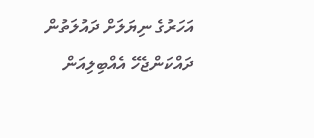އަހަރުގެ ނިޔަލަށް ދައުލަތުން ދައްކަންޖެހޭ އެއްބިލިއަން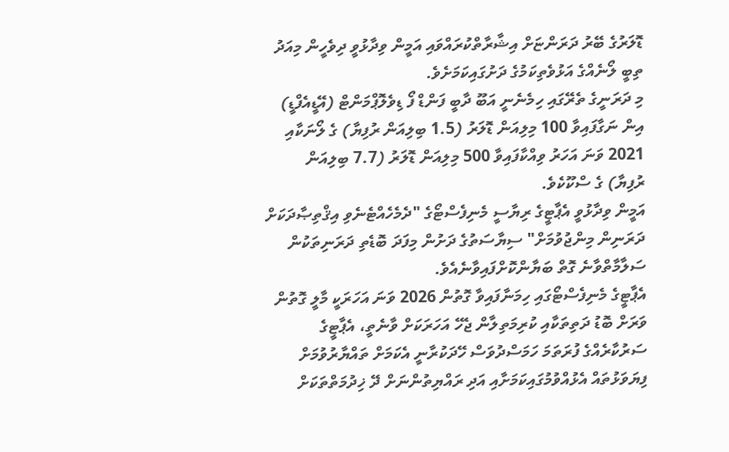ޑޮލަރުގެ ބޭރު ދަރަންޏަށް އިޝާރާތްކުރައްވައި އަމީން ވިދާޅުވީ ދިވެހީން މިއަދު ތިބީ ލޯނެއްގެ އަޅުވެތިކަމުގެ ދަށުގައިކަމަށެވެ.
މި ދަރަނީގެ ތެރޭގައި ހިމެނެނީ އަބޫ ދާބީ ފަންޑް ފޯ ޑިވެލޮޕްމަންޓް (އޭޑީއެފްޑީ) އިން ނަގާފައިވާ 100 މިލިއަން ޑޮލަރު (1.5 ބިލިއަން ރުފިޔާ) ގެ ލޯނަކާއި 2021 ވަނަ އަހަރު ވިއްކާފައިވާ 500 މިލިއަން ޑޮލަރު (7.7 ބިލިއަން ރުފިޔާ) ގެ ސްކޫކެވެ.
އަމީން ވިދާޅުވީ އެޕާޓީގެ ރިޔާސީ މެނިފެސްޓޯގެ "ދެމެހެއްޓެނެވި އިޤްތިޞާދަކަށް ދަރަނިން މިންޖުވުމަށް" ސިޔާސަތުގެ ދަށުން މިފަދަ ބޮޑެތި ދަރަނިތަކުން ސަލާމާތްވާނެ ގޮތް ބަޔާންކޮށްފައިވާނެއެވެ.
އެޕާޓީގެ މެނިފެސްޓޯގައި ހިމަނާފައިވާ ގޮތުން 2026 ވަނަ އަހަރަކީ މާލީ ގޮތުން ވަރަށް ބޮޑު ދަތިތަކާއި ކުރިމަތިލާން ޖެހޭ އަހަރަކަށް ވާނެތީ، އެޕާޓީގެ ސަރުކާރެއްގެ ފުރަތަމަ ހަމަސްދުވަސް ހޭދަކުރާނީ އެކަމަށް ތައްޔާރުވުމަށް ފިޔަވަޅުތައް އެޅުއްވުމުގައިކަމަށާއި އަދި ރައްޔިތުންނަށް ދޭ ޚިދުމަތްތަކަށް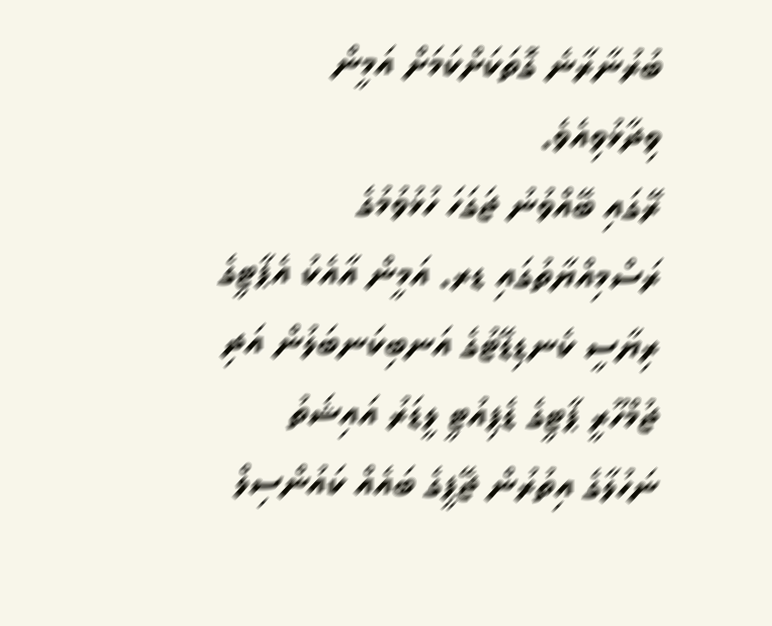ބުރުނާރާނެ ގޮތަކަށްކަމަށް އަމީން ވިދާޅުވިއެވެ.
ރޭގައި ބޭއްވުނު ޖަގަހަ ހުޅުވުމުގެ ރަސްމިއްޔާތުގައި ޑރ. އަމީން އާއެކު އެޕާޓީގެ ރިޔާސީ ކެނޑިޑޭޓުގެ އަނބިކަނބަލުން އަދި ޖުމްހޫރީ ޕާޓީގެ ޑެޕިއުޓީ ލީޑަރު އައިޝަތު ނަހުލާގެ އިތުރުން ޖޭޕީގެ ބައެއް ކައުންސިލް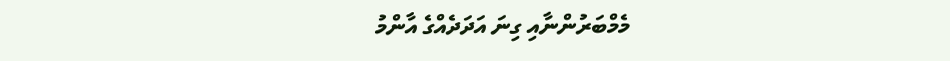މެމްބަރުންނާއި ގިނަ އަދަދެއްގެ އާންމު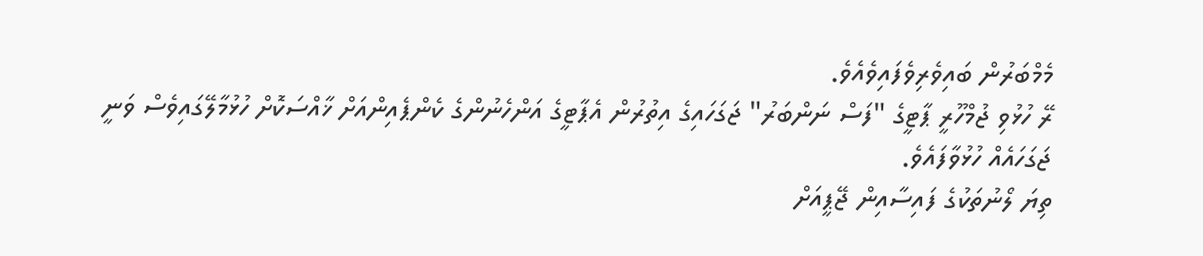މެމްބަރުން ބައިވެރިވެފައިވެއެވެ.
ރޭ ހުޅުވި ޖުމްހޫރީ ޕާޓީގެ "ފަސް ނަންބަރު" ޖަގަހައިގެ އިތުރުން އެޕާޓީގެ އަންހެނުންގެ ކެންޕެއިންއަށް ޚާއްސަކޮށް ހުޅުމާލޭގައިވެސް ވަނީ ޖަގަހައެއް ހުޅުވާފައެވެ.
ތިޔަ ލޯނުތަކުގެ ފައިސާއިން ޖޭޕީއަށް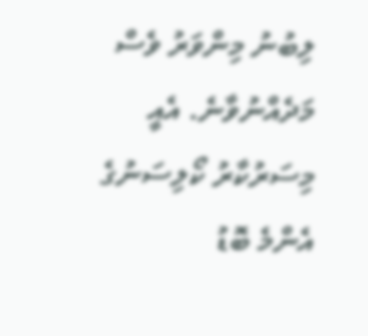ލިބުނު މިންވަރު ވެސް މަދެއްނުވާނެ. އެއީ މިސަރުކާރު ކޯލިސަނުގެ އެންމެ ބޮޑު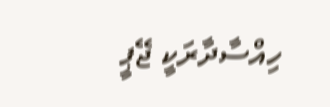ހިއްސާދާރަކީ ޖޭޕީ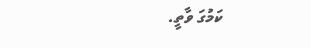ކަމުގަ ވާތީ.